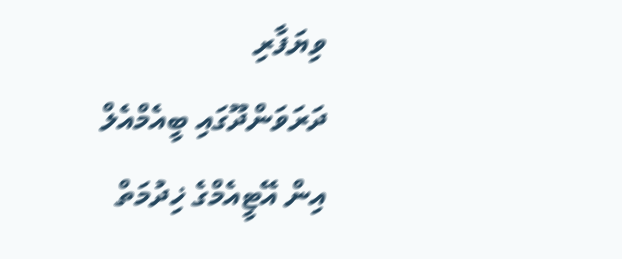ވިޔަފާރި
ދަރަވަންދޫގައި ބީއެމްއެލް އިން އޭޓީއެމްގެ ޚިދުމަތް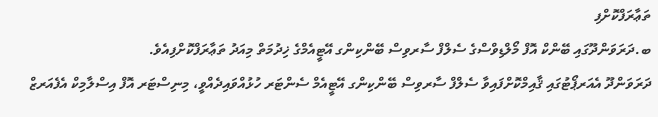ތަޢާރަފްކޮށްފި
ބ.ދަރަވަންދޫގައި ބޭންކް އޮފް މޯލްޑިވްސްގެ ސެލްފް ސާރވިސް ބޭންކިންގ އޭޓީއެމްގެ ޚިދުމަތް މިއަދު ތަޢާރަފްކޮށްފިއެވެ.
ދަރަވަންދޫ އެއަރޕޯޓުގައި ޤާއިމްކޮށްފައިވާ ސެލްފް ސާރވިސް ބޭންކިންގ އޭޓީއެމް ސެންޓަރ ހުޅުއްވައިދެއްވީ، މިނިސްޓަރ އޮފް އިސްލާމިކް އެފެއަރޒް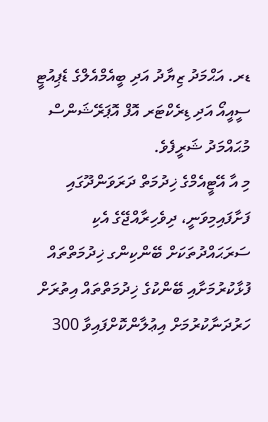ޑރ. އަޙްމަދު ޒިޔާދު އަދި ބީއެމްއެލްގެ ޑެޕިއުޓީ ސީއީއޯ އަދި ޑިރެކްޓަރ އޮފް އޮޕަރޭޝަންސް މުޙައްމަދު ޝަރީފެވެ.
މި އާ އޭޓީއެމްގެ ޚިދުމަތް ދަރަވަންދޫގައި ފަށާފައިމިވަނީ، ދިވެހިރާއްޖޭގެ އެކި ސަރަޙައްދުތަކަށް ބޭންކިންގ ޚިދުމަތްތައް ފުޅާކުރުމަށާއި ބޭންކުގެ ޚިދުމަތްތައް އިތުރަށް ހަރުދަނާކުރުމަށް އިޢުލާންކޮށްފައިވާ 300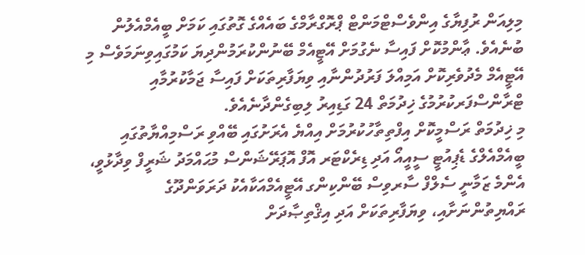މިލިއަން ރުފިޔާގެ އިންވެސްޓްމަންޓް ޕްރޮގްރާމްގެ ބައެއްގެ ގޮތުގައި ކަމަށް ބީއެމްއެލުން ބުނެއެވެ. ޢާންމުކޮށް ފައިސާ ނެގުމަށް އޭޓީއެމް ބޭނުންކުރަމުންދިޔަ ކަމުގައިވިނަމަވެސް މި އޭޓީއެމް މެދުވެރިކޮށް އަމިއްލަ ފަރުދުންނާއި ވިޔަފާރިތަކަށް ފައިސާ ޖަމާކުރުމާއި ޓްރާންސްފަރކުރުމުގެ ޚިދުމަތް 24 ގަޑިއިރު ލިބިގެންދާނެއެވެ.
މި ޚިދުމަތް ރަސްމީކޮށް އިފްތިތާހުކުރުމަށް އިއްޔެ އެރަށުގައި ބޭއްވި ރަސްމިއްޔާތުގައި ބީއެމްއެލްގެ ޑެޕިއުޓީ ސީއީއޯ އަދި ޑިރެކްޓަރ އޮފް އޮޕަރޭޝަންސް މުޙައްމަދު ޝަރީފް ވިދާޅުވީ، އެންމެ ޒަމާނީ ސެލްފް ސާރވިސް ބޭންކިންގ އޭޓީއެމްއަކާއެކު ދަރަވަންދޫގެ ރައްޔިތުންނަށާއި، ވިޔަފާރިތަކަށް އަދި އިޤްތިޞާދަށް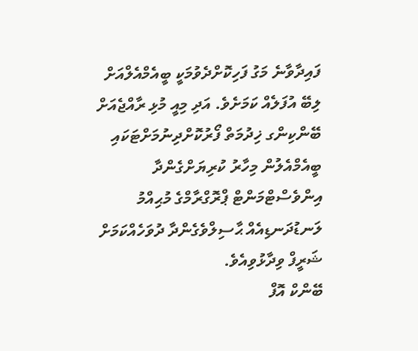ފައިދާވާނެ މަގު ފަހިކޮށްދެވުމަކީ ބީއެމްއެލްއަށް ލިބޭ އުފަލެއް ކަމަށެވެ. އަދި މިއީ މުޅި ރާއްޖެއަށް ބޭންކިންގ ޚިދުމަތް ފޯރުކޮށްދިނުމަށްޓަކައި ބީއެމްއެލުން މިހާރު ކުރިޔަށްގެންދާ އިންވެސްޓްމަންޓް ޕްރޮގްރާމްގެ މުޙިއްމު ލަނޑުދަނޑިއެއް ޙާސިލްވެގެންދާ ދުވަހެއްކަމަށް ޝަރީފް ވިދާޅުވިއެވެ.
ބޭންކް އޮފް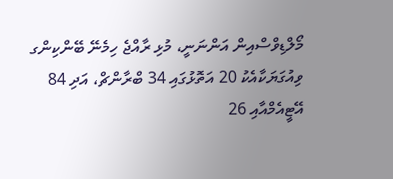މޯލްޑިވްސްއިން އަންނަނީ، މުޅި ރާއްޖެ ހިމެނޭ ބޭންކިންގ ވިއުގަޔަކާއެކު 20 އަތޮޅުގައި 34 ބްރާންޗް، އަދި 84 އޭޓީއެމްއާއި 26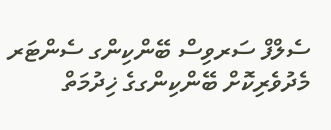ސެލްފް ސަރވިސް ބޭންކިންގ ސެންޓަރ މެދުވެރިކޮށް ބޭންކިންގގެ ޚިދުމަތް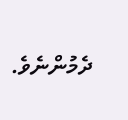ދެމުންނެވެ.